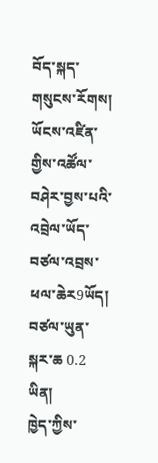བོད་སྐད་གསུངས་རོགས།
ཡོངས་འཛིན་གྱིས་འཚོལ་བཤེར་བྱས་པའི་འབྲེལ་ཡོད་བཙལ་འབྲས་ཕལ་ཆེར9ཡོད། བཙལ་ཡུན་སྐར་ཆ 0.2
ཡིན།
ཁྱེད་ཀྱིས་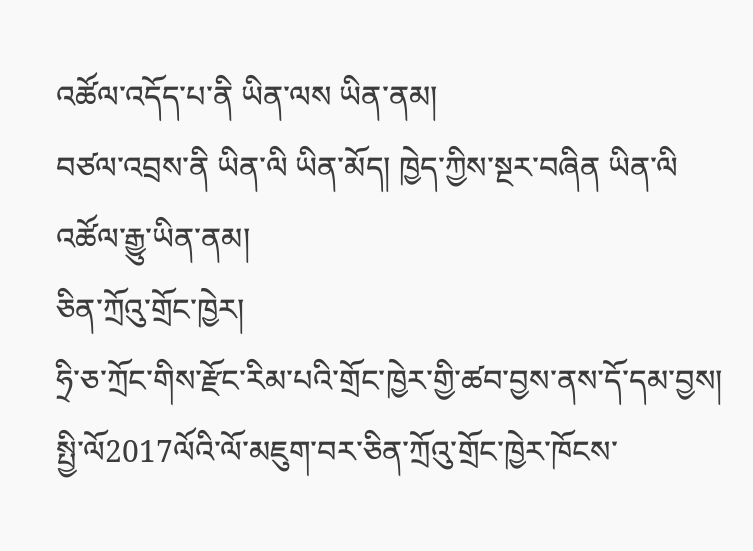འཚོལ་འདོད་པ་ནི ཡིན་ལས ཡིན་ནམ།
བཙལ་འབྲས་ནི ཡིན་ལི ཡིན་མོད། ཁྱེད་ཀྱིས་སྔར་བཞིན ཡིན་ལི འཚོལ་རྒྱུ་ཡིན་ནམ།
ཅིན་ཀྲོའུ་གྲོང་ཁྱེར།
ཧྲི་ཅ་ཀྲོང་གིས་རྫོང་རིམ་པའི་གྲོང་ཁྱེར་གྱི་ཚབ་བྱས་ནས་དོ་དམ་བྱས། སྤྱི་ལོ2017ལོའི་ལོ་མཇུག་བར་ཅིན་ཀྲོའུ་གྲོང་ཁྱེར་ཁོངས་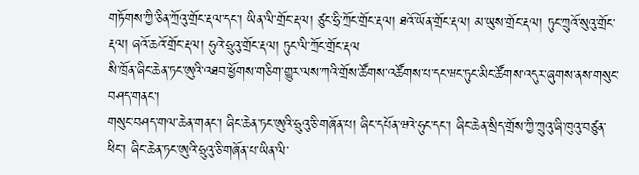གཏོགས་ཀྱི་ཅིན་ཀྲོའུ་གྲོང་རྡལ་དང་། ཡིན་ལི་གྲོང་རྡལ། ཙུང་ཧྲི་ཀྲོང་གྲོང་རྡལ། ཐའོ་ཡོན་གྲོང་རྡལ། མ་ཡུས་གྲོང་རྡལ། ཏུང་ཀྲུའོ་སུའུ་གྲོང་རྡལ། ཞའོ་ཆའོ་གྲོང་རྡལ། ཧུའེ་ཧྲུའུ་གྲོང་རྡལ། ཏུང་ལི་ཀྲོང་གྲོང་རྡལ
སི་ཁྲོན་ཞིང་ཆེན་ཏང་ཨུའི་འཐབ་ཕྱོགས་གཅིག་གྱུར་ལས་ཀའི་གྲོས་ཚོགས་འཚོགས་པ་དང་ཝང་ཏུང་མིང་ཚོགས་འདུར་ཞུགས་ནས་གསུང་བཤད་གནང་།
གསུང་བཤད་གལ་ཆེན་གནང་། ཞིང་ཆེན་ཏང་ཨུའི་ཧྲུའུ་ཅི་གཞོན་པ། ཞིང་དཔོན་ཝའེ་ཧུང་དང་། ཞིང་ཆེན་སྲིད་གྲོས་ཀྱི་ཀྲུའུ་ཞི་ཁུའུ་བཙུན་ཕིང་། ཞིང་ཆེན་ཏང་ཨུའི་ཧྲུའུ་ཅི་གཞོན་པ་ཡིན་ལི་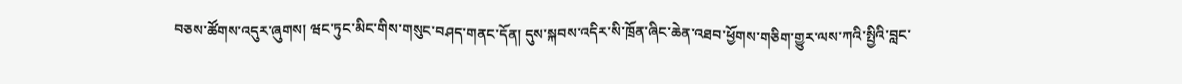བཅས་ཚོགས་འདུར་ཞུགས། ཝང་ཏུང་མིང་གིས་གསུང་བཤད་གནང་དོན། དུས་སྐབས་འདིར་སི་ཁྲོན་ཞིང་ཆེན་འཐབ་ཕྱོགས་གཅིག་གྱུར་ལས་ཀའི་སྤྱིའི་བླང་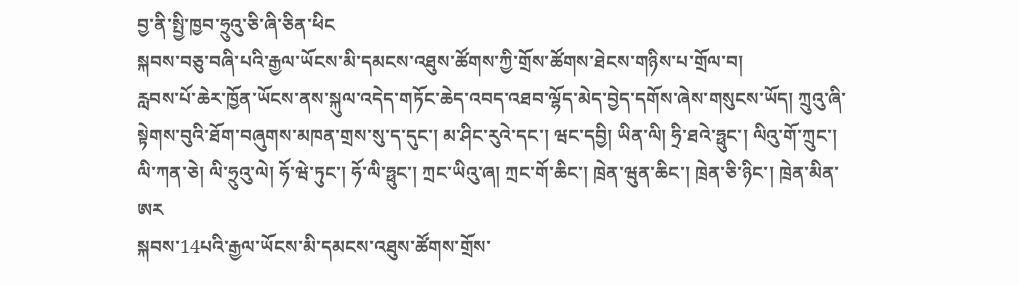བྱ་ནི་སྤྱི་ཁྱབ་ཧྲུའུ་ཅི་ཞི་ཅིན་ཕིང
སྐབས་བཅུ་བཞི་པའི་རྒྱལ་ཡོངས་མི་དམངས་འཐུས་ཚོགས་ཀྱི་གྲོས་ཚོགས་ཐེངས་གཉིས་པ་གྲོལ་བ།
རླབས་པོ་ཆེར་ཁྱོན་ཡོངས་ནས་སྐུལ་འདེད་གཏོང་ཆེད་འབད་འཐབ་ལྷོད་མེད་བྱེད་དགོས་ཞེས་གསུངས་ཡོད། ཀྲུའུ་ཞི་སྟེགས་བུའི་ཐོག་བཞུགས་མཁན་གྲས་སུ་ད་དུང་། མ་ཤིང་རུའེ་དང་། ཝང་དབྱི། ཡིན་ལི། ཧྲི་ཐའེ་ཧྥུང་། ལིའུ་གོ་ཀྲུང་། ལི་ཀན་ཅེ། ལི་ཧྲུའུ་ལེ། ཧོ་ཝེ་ཏུང་། ཧོ་ལི་ཧྥུང་། ཀྲང་ཡིའུ་ཞ། ཀྲང་གོ་ཆིང་། ཁྲེན་ཝུན་ཆིང་། ཁྲེན་ཅི་ཉིང་། ཁྲེན་མིན་ཨར
སྐབས་14པའི་རྒྱལ་ཡོངས་མི་དམངས་འཐུས་ཚོགས་གྲོས་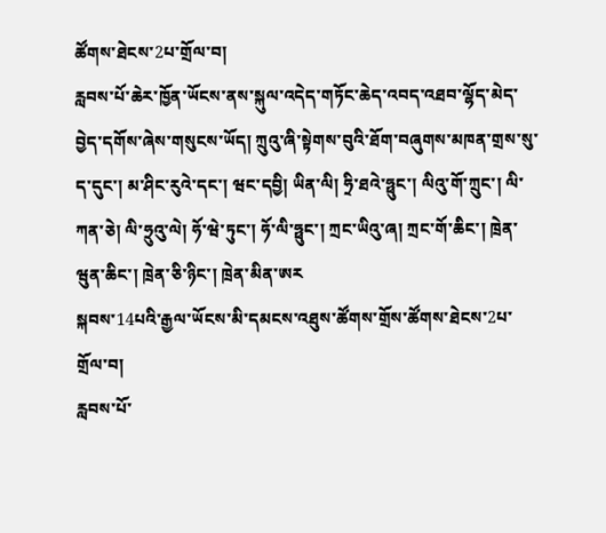ཚོགས་ཐེངས་2པ་གྲོལ་བ།
རླབས་པོ་ཆེར་ཁྱོན་ཡོངས་ནས་སྐུལ་འདེད་གཏོང་ཆེད་འབད་འཐབ་ལྷོད་མེད་བྱེད་དགོས་ཞེས་གསུངས་ཡོད། ཀྲུའུ་ཞི་སྟེགས་བུའི་ཐོག་བཞུགས་མཁན་གྲས་སུ་ད་དུང་། མ་ཤིང་རུའེ་དང་། ཝང་དབྱི། ཡིན་ལི། ཧྲི་ཐའེ་ཧྥུང་། ལིའུ་གོ་ཀྲུང་། ལི་ཀན་ཅེ། ལི་ཧྲུའུ་ལེ། ཧོ་ཝེ་ཏུང་། ཧོ་ལི་ཧྥུང་། ཀྲང་ཡིའུ་ཞ། ཀྲང་གོ་ཆིང་། ཁྲེན་ཝུན་ཆིང་། ཁྲེན་ཅི་ཉིང་། ཁྲེན་མིན་ཨར
སྐབས་14པའི་རྒྱལ་ཡོངས་མི་དམངས་འཐུས་ཚོགས་གྲོས་ཚོགས་ཐེངས་2པ་གྲོལ་བ།
རླབས་པོ་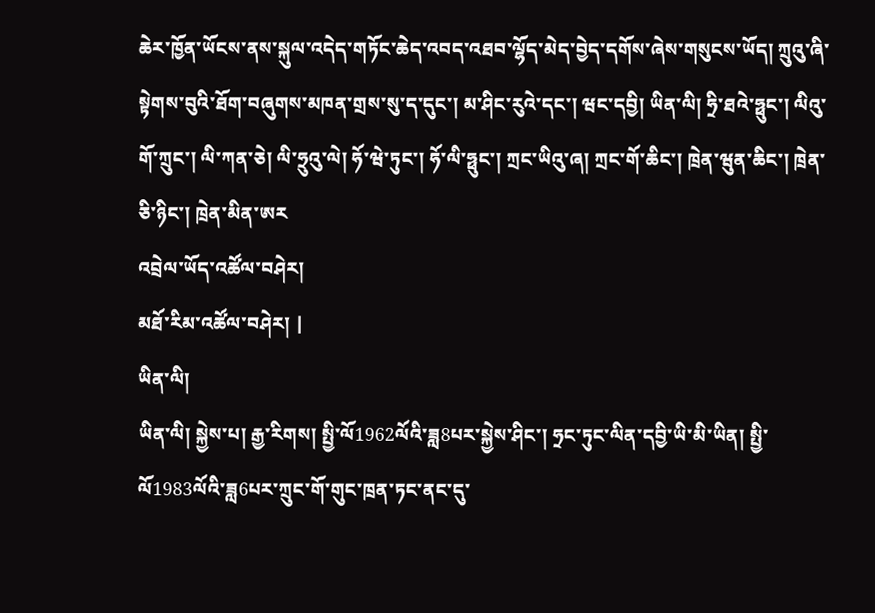ཆེར་ཁྱོན་ཡོངས་ནས་སྐུལ་འདེད་གཏོང་ཆེད་འབད་འཐབ་ལྷོད་མེད་བྱེད་དགོས་ཞེས་གསུངས་ཡོད། ཀྲུའུ་ཞི་སྟེགས་བུའི་ཐོག་བཞུགས་མཁན་གྲས་སུ་ད་དུང་། མ་ཤིང་རུའེ་དང་། ཝང་དབྱི། ཡིན་ལི། ཧྲི་ཐའེ་ཧྥུང་། ལིའུ་གོ་ཀྲུང་། ལི་ཀན་ཅེ། ལི་ཧྲུའུ་ལེ། ཧོ་ཝེ་ཏུང་། ཧོ་ལི་ཧྥུང་། ཀྲང་ཡིའུ་ཞ། ཀྲང་གོ་ཆིང་། ཁྲེན་ཝུན་ཆིང་། ཁྲེན་ཅི་ཉིང་། ཁྲེན་མིན་ཨར
འབྲེལ་ཡོད་འཚོལ་བཤེར།
མཐོ་རིམ་འཚོལ་བཤེར། |
ཡིན་ལི།
ཡིན་ལི། སྐྱེས་པ། རྒྱ་རིགས། སྤྱི་ལོ1962ལོའི་ཟླ8པར་སྐྱེས་ཤིང་། ཧྲང་ཏུང་ལིན་དབྱི་ཡི་མི་ཡིན། སྤྱི་ལོ1983ལོའི་ཟླ6པར་ཀྲུང་གོ་གུང་ཁྲན་ཏང་ནང་དུ་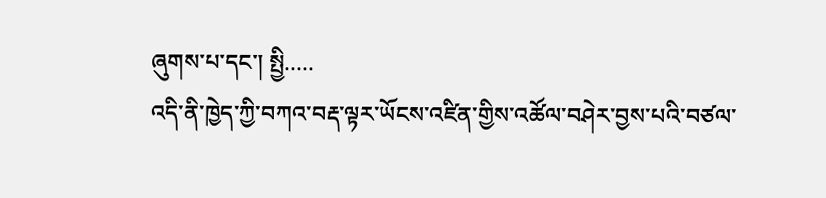ཞུགས་པ་དང་། སྤྱི.....
འདི་ནི་ཁྱེད་ཀྱི་བཀའ་བརྡ་ལྟར་ཡོངས་འཛིན་གྱིས་འཚོལ་བཤེར་བྱས་པའི་བཙལ་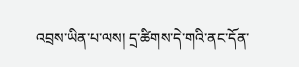འབྲས་ཡིན་པ་ལས། དྲ་ཚིགས་དེ་གའི་ནང་དོན་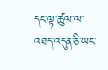དང་ལྟ་ཚུལ་ལ་འཐད་འདུན་ཅི་ཡང་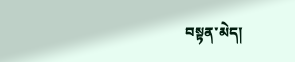བསྟན་མེད།